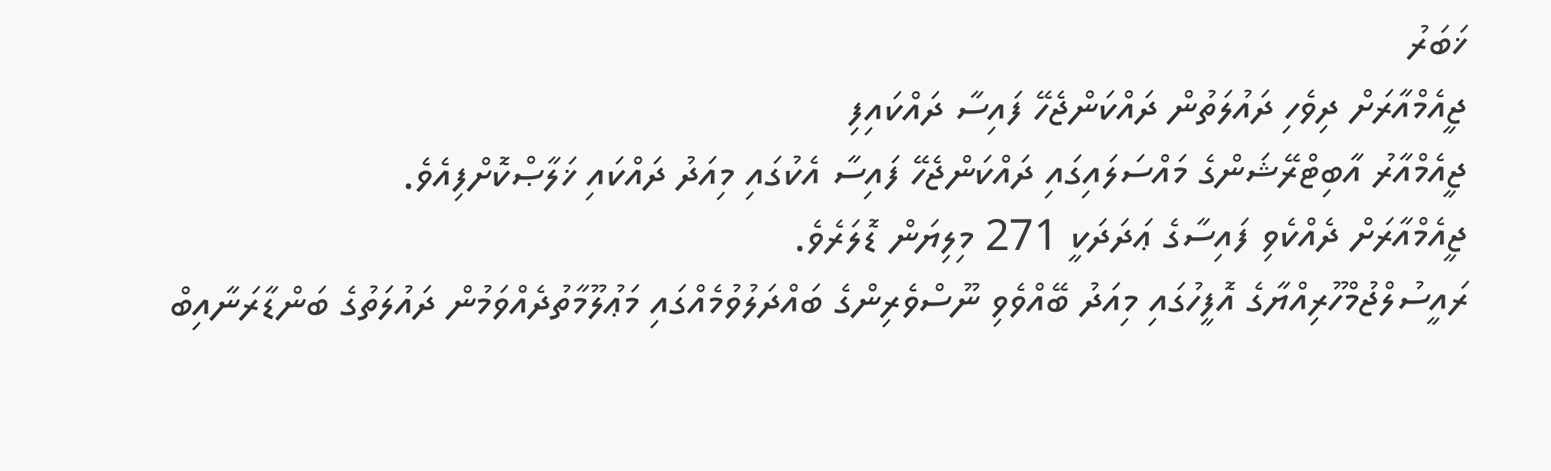ޚަބަރު
ޖީއެމްއާރަށް ދިވެހި ދައުލަތުން ދައްކަންޖެހޭ ފައިސާ ދައްކައިފި
ޖީއެމްއާރު އާބިޓްރޭޝަންގެ މައްސަލައިގައި ދައްކަންޖެހޭ ފައިސާ އެކުގައި މިއަދު ދައްކައި ޚަލާޞްކޮށްފިއެވެ.
ޖީއެމްއާރަށް ދެއްކެވި ފައިސާގެ ޢަދަދަކީ 271 މިލިޔަން ޑޮލަރެވެ.
ރައީސުލްޖުމްހޫރިއްޔާގެ އޮފީހުގައި މިއަދު ބޭއްވެވި ނޫސްވެރިންގެ ބައްދަލުވުމެއްގައި މަޢުލޫމާތުދެއްވަމުން ދައުލަތުގެ ބަންޑާރަނާއިބް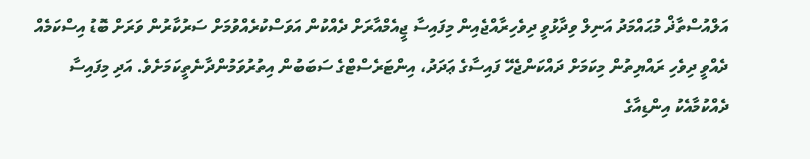އަލްއުސްތާޛް މުޙައްމަދު އަނިލް ވިދާޅުވީ ދިވެހިރާއްޖެއިން މިފައިސާ ޖީއެމްއާރަށް ދެއްކުން އަވަސްކުރެއްވުމަށް ސަރުކާރުން ވަރަށް ބޮޑު އިސްކަމެއް ދެއްވީ ދިވެހި ރައްޔިތުން މިކަމަށް ދައްކަންޖެހޭ ފައިސާގެ ޢަދަދު، އިންޓަރެސްޓްގެ ސަބަބުން އިތުރުވަމުންދާނެތީކަމަށެވެ. އަދި މިފައިސާ ދެއްކުމާއެކު އިންޑިއާގެ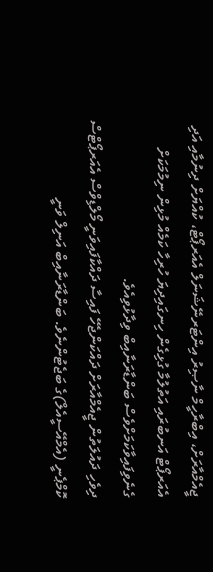ޖީއެމްއާރަށް، އިބްރާހީމް ނާޞިރު އިންޓަރނޭޝަނަލް އެއަރޕޯޓް، ކުއްޔަށް ދިނުމާއި އަދި އެއަރޕޯޓް އަނބުރައި އަތުލުމާ ގުޅިގެން ހިނގައިދިޔަ ހުރިހާ ކަމެއް މުޅިން ނިމުމަކަށް ގެނެވިފައިވާކަމަށްވެސް ބަންޑާރަނާއިބް ވިދާޅުވިއެވެ.
ދިވެހި ދައުލަތުން ޖީއެމްއާރަށް ދައްކަންޖެހޭ ފައިސާ ދައްކާފައިވަނީ މޯލްޑިވްސް އެއަރޕޯޓްސް ކޮމްޕެނީ (އެމްއޭސީއެލް)ގެ ބަޖެޓުންނެވެ. ބަންޑާރަނާއިބް އަނިލް ވަނީ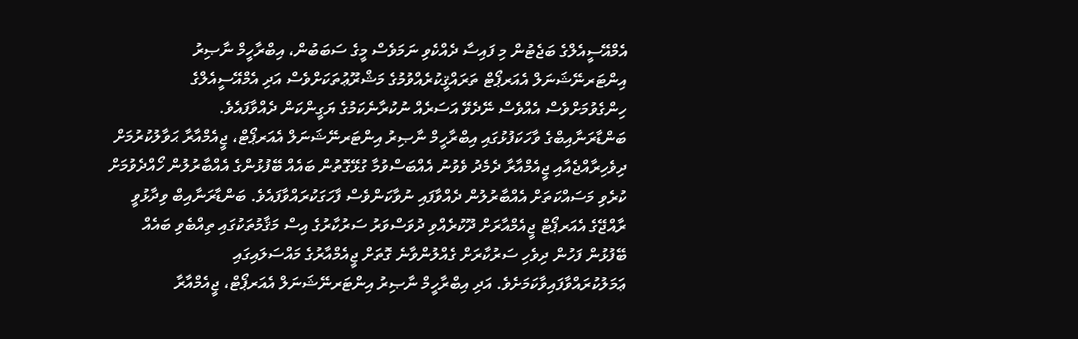އެމްއޭސީއެލްގެ ބަޖެޓުން މި ފައިސާ ދެއްކެވި ނަމަވެސް މީގެ ސަބަބުން، އިބްރާހީމް ނާޞިރު އިންޓަރނޭޝަނަލް އެއަރޕޯޓް ތަރައްޤީކުރެއްވުމުގެ މަޝްރޫޢުތަކަށްވެސް އަދި އެމްއޭސީއެލްގެ ހިންގެވުމަށްވެސް އެއްވެސް ނޭދެވޭ އަސަރެއް ނުކުރާނެކަމުގެ ޔަގީންކަން ދެއްވާފައެވެ.
ބަންޑާރަނާއިބްގެ ވާހަކަފުޅުގައި އިބްރާހީމް ނާޞިރު އިންޓަރނޭޝަނަލް އެއަރޕޯޓް، ޖީއެމްއާރާ ޙަވާލުކުރުމަށް ދިވެހިރާއްޖެއާއި ޖީއެމްއާރާ ދެމެދު ވެވުނު އެއްބަސްވުމާ ގުޅޭގޮތުން ބައެއް ބޭފުޅުންގެ އެއްބާރުލުން ހޯއްދެވުމަށް ކުރެވި މަސައްކަތަށް އެއްބާރުލުން ދެއްވާފައި ނުވާކަންވެސް ފާހަގަކުރައްވާފައެވެ. ބަންޑާރަނާއިބް ވިދާޅުވީ ރާއްޖޭގެ އެއަރޕޯޓް ޖީއެމްއާރަށް ދޫކުރެއްވި ދުވަސްވަރު ސަރުކާރުގެ އިސް މަޤާމުތަކުގައި ތިއްބެވި ބައެއް ބޭފުޅުން ފަހުން ދިވެހި ސަރުކާރަށް ގެއްލުންވާނެ ގޮތަށް ޖީއެމްއާރުގެ މައްސަލައިގައި ޢަމަލުކުރައްވާފައިވާކަމަށެވެ. އަދި އިބްރާހީމް ނާޞިރު އިންޓަރނޭޝަނަލް އެއަރޕޯޓް، ޖީއެމްއާރާ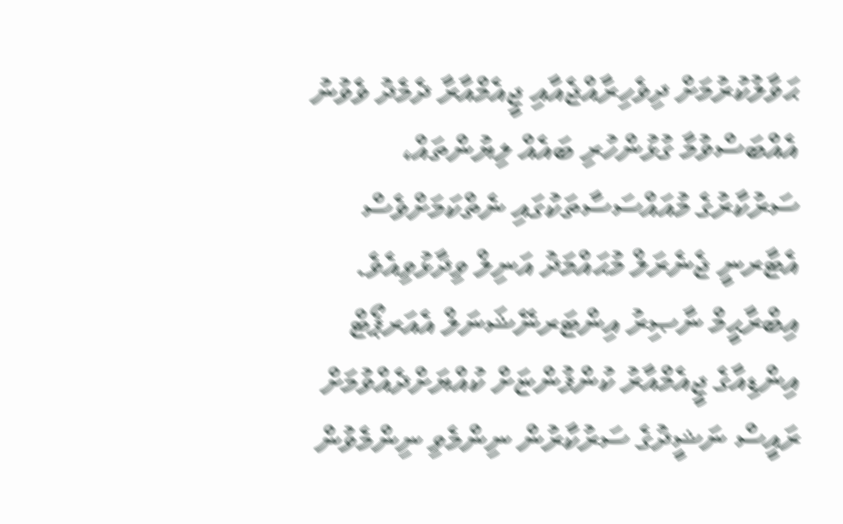ޙަވާލުކުރުމަށް ދިވެހިރާއްޖެއާއި ޖީއެމްއާރާ ދެމެދު ވެވުނު އެއްބަސްވުމާ ގުޅުންހުރި ބައެއް ލިޔުންތައް، ސަރުކާރުގެ މުއައްސަސާތަކުގައި ނެތްކަމަށްވެސް އެޓާރނީ ޖެނެރަލް މުޙައްމަދު އަނިލް ވިދާޅުވިއެވެ.
އިބްރާޙީމް ނާޞިރު އިންޓަރނޭޝަނަލް އެއަރޕޯޓް އިންޑިއާގެ ޖީއެމްއާރު ކުންފުންޏަށް ކުއްޔަށްދެއްވުމަށް ރައީސް ނަޝީދުގެ ސަރުކާރުން ނިންމެވި ނިންމެވުން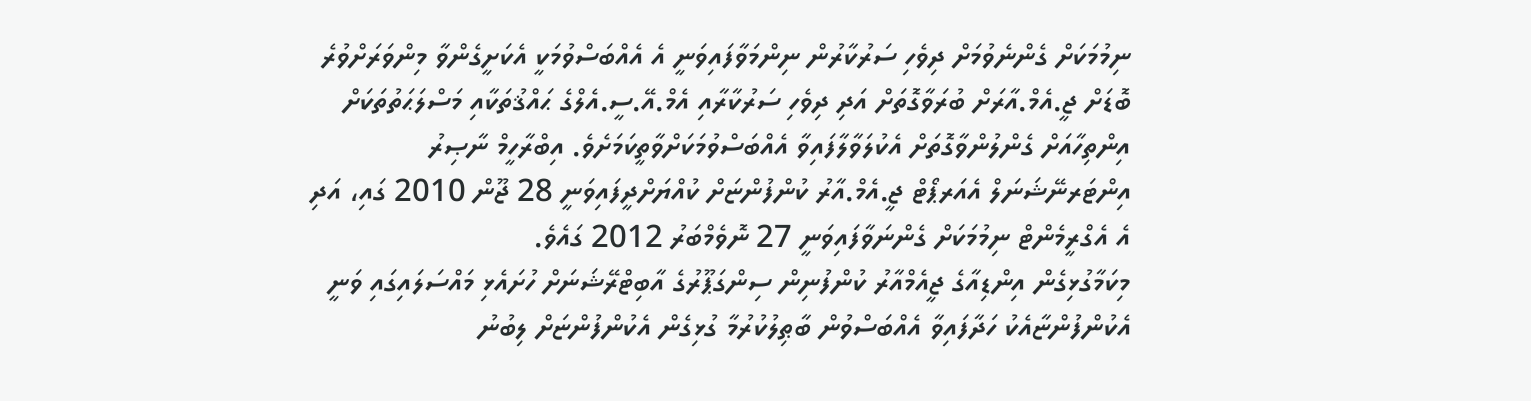ނިމުމަކަށް ގެންނެވުމަށް ދިވެހި ސަރުކާރުން ނިންމަވާފައިވަނީ އެ އެއްބަސްވުމަކީ އެކަށީގެންވާ މިންވަރަށްވުރެ ބޮޑަށް ޖީ.އެމް.އާރަށް ބުރަވާގޮތަށް އަދި ދިވެހި ސަރުކާރާއި އެމް.އޭ.ސީ.އެލްގެ ޙައްޤުތަކާއި މަސްލަޙަތުތަކަށް އިންތިހާއަށް ގެންލުންވާގޮތަށް އެކުލަވާލާފައިވާ އެއްބަސްވުމަކަށްވާތީކަމަށެވެ. އިބްރާހީމް ނާޞިރު އިންޓަރނޭޝަނަލް އެއަރޕޯޓް ޖީ.އެމް.އާރު ކުންފުންޏަށް ކުއްޔަށްދީފައިވަނީ 28 ޖޫން 2010 ގައި، އަދި އެ އެގްރީމެންޓް ނިމުމަކަށް ގެންނަވާފައިވަނީ 27 ނޮވެމްބަރު 2012 ގައެވެ.
މިކަމާގުޅިގެން އިންޑިއާގެ ޖީއެމްއާރު ކުންފުނިން ސިންގަޕޫރުގެ އާބިޓްރޭޝަނަށް ހުށައެޅި މައްސަލައިގައި ވަނީ އެކުންފުންޏާއެކު ހަދާފައިވާ އެއްބަސްވުން ބާޠިލުކުރުމާ ގުޅިގެން އެކުންފުންޏަށް ލިބުނު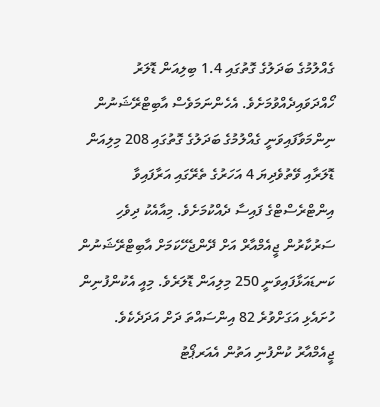ގެއްލުމުގެ ބަދަލުގެ ގޮތުގައި 1.4 ބިލިއަން ޑޮލަރު ހޯއްދަވައިދެއްވުމަށެވެ. އެހެންނަމަވެސް އާބިޓްރޭޝަނުން ނިންމަވާފައިވަނީ ގެއްލުމުގެ ބަދަލުގެ ގޮތުގައި 208 މިލިއަން ޑޮލަރާއި ވޭތުވެދިޔަ 4 އަހަރުގެ ތެރޭގައި އަރާފައިވާ އިންޓްރެސްޓްގެ ފައިސާ ދެއްކުމަށެވެ. މިއާއެކު ދިވެހި ސަރުކާރުން ޖީއެމްއާރް އަށް ދޭންޖެހޭކަމަށް އާބިޓްރޭޝަނުން ކަނޑައަޅާފައިވަނީ 250 މިލިއަން ޑޮލަރެވެ. މިއީ އެކުންފުނިން ހުށައެޅި އަގަށްވުރެ 82 އިންސައްތަ ދަށް އަދަދެކެވެ.
ޖީއެމްއާރު ކުންފުނި އަތުން އެއަރޕޯޓު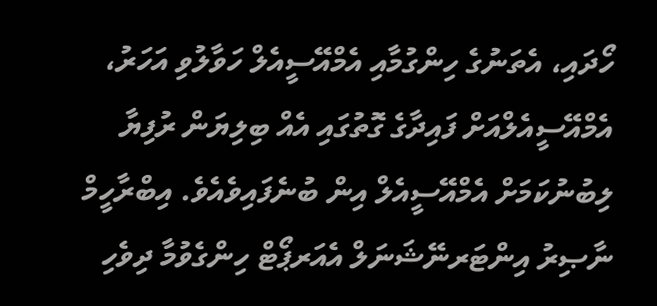ހޯދައި، އެތަނުގެ ހިންގުމާއި އެމްއޭސީއެލް ހަވާލުވި އަހަރު، އެމްއޭސީއެލްއަށް ފައިދާގެ ގޮތުގައި އެއް ބިލިޔަން ރުފިޔާ ލިބުނުކަމަށް އެމްއޭސީއެލް އިން ބުނެފައިވެއެވެ. އިބްރާހީމް ނާޞިރު އިންޓަރނޭޝަނަލް އެއަރޕޯޓް ހިންގެވުމާ ދިވެހި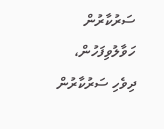ސަރުކާރުން ހަވާލުވިފަހުން، ދިވެހި ސަރުކާރުން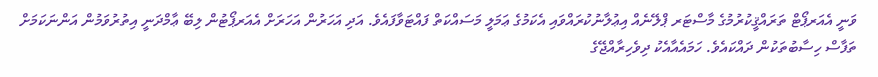ވަނީ އެއަރޕޯޓް ތަރައްޤީކުރުމުގެ މާސްޓަރ ޕްލޭނެއް އިޢުލާނުކުރައްވައި އެކަމުގެ ޢަމަލީ މަސައްކަތް ފައްޓަވާފައެވެ. އަދި އަހަރުން އަހަރަށް އެއަރޕޯޓުން ލިބޭ ޢާމްދަނީ އިތުރުވަމުން އަންނަކަމަށް ތަފާސް ހިސާބުތަކުން ދައްކައެވެ. ހަމައެއާއެކު ދިވެހިރާއްޖޭގެ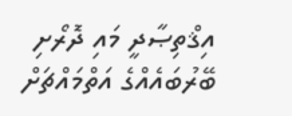އިޤްތިޞާދީ މައި ދޮރޯށި ބޭރުބައެއްގެ އަތްމައްޗަށް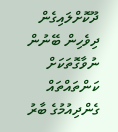ދޫކޮށްލައިގެން ދިވެހިން ބޭނުން ނުވާގޮތަކަށް ކަންތައްތައް ގެންދިއުމުގެ ބާރު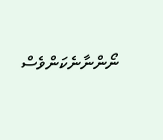ނޯންނާނެކަންވެސް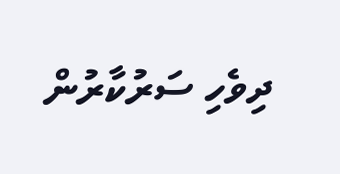ދިވެހި ސަރުކާރުން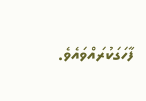ފާހަގަކުރައްވައެވެ.